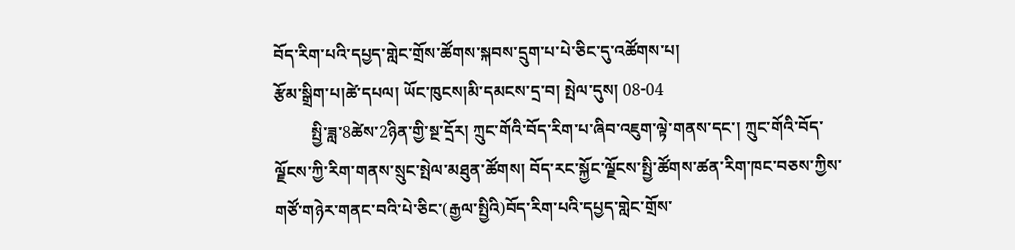བོད་རིག་པའི་དཔྱད་གླེང་གྲོས་ཚོགས་སྐབས་དྲུག་པ་པེ་ཅིང་དུ་འཚོགས་པ།
རྩོམ་སྒྲིག་པ།ཚེ་དཔལ། ཡོང་ཁུངས།མི་དམངས་དྲ་བ། སྤེལ་དུས། 08-04
         སྤྱི་ཟླ་8ཚེས་2ཉིན་གྱི་སྔ་དྲོར། ཀྲུང་གོའི་བོད་རིག་པ་ཞིབ་འཇུག་ལྟེ་གནས་དང་། ཀྲུང་གོའི་བོད་ལྗོངས་ཀྱི་རིག་གནས་སྲུང་སྤེལ་མཐུན་ཚོགས། བོད་རང་སྐྱོང་ལྗོངས་སྤྱི་ཚོགས་ཚན་རིག་ཁང་བཅས་ཀྱིས་གཙོ་གཉེར་གནང་བའི་པེ་ཅིང་(རྒྱལ་སྤྱིའི)བོད་རིག་པའི་དཔྱད་གླེང་གྲོས་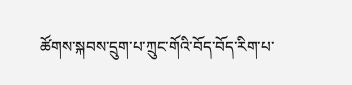ཚོགས་སྐབས་དྲུག་པ་ཀྲུང་གོའི་བོད་བོད་རིག་པ་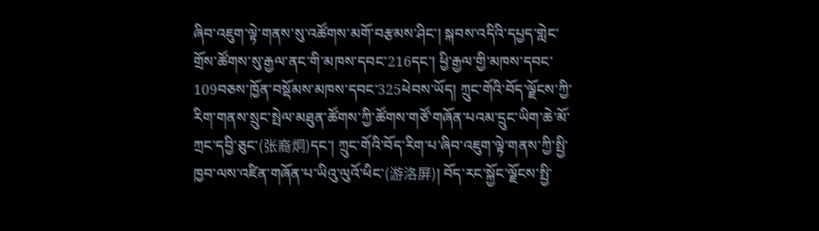ཞིབ་འཇུག་ལྟེ་གནས་སུ་འཚོགས་མགོ་བརྩམས་ཤིང་། སྐབས་འདིའི་དཔྱད་གླེང་གྲོས་ཚོགས་སུ་རྒྱལ་ནང་གི་མཁས་དབང་216དང་། ཕྱི་རྒྱལ་གྱི་མཁས་དབང་109བཅས་ཁྱོན་བསྡོམས་མཁས་དབང་325ཕེབས་ཡོད། ཀྲུང་གོའི་བོད་ལྗོངས་ཀྱི་རིག་གནས་སྲུང་སྤེལ་མཐུན་ཚོགས་ཀྱི་ཚོགས་གཙོ་གཞོན་པའམ་དྲུང་ཡིག་ཆེ་མོ་ཀྲང་དབྱི་ཅུང་(张裔炯)དང་། ཀྲུང་གོའི་བོད་རིག་པ་ཞིབ་འཇུག་ལྟེ་གནས་ཀྱི་སྤྱི་ཁྱབ་ལས་འཛིན་གཞོན་པ་ཡིའུ་ལུའོ་ཕིང་(游洛屏)། བོད་རང་སྐྱོང་ལྗོངས་སྤྱི་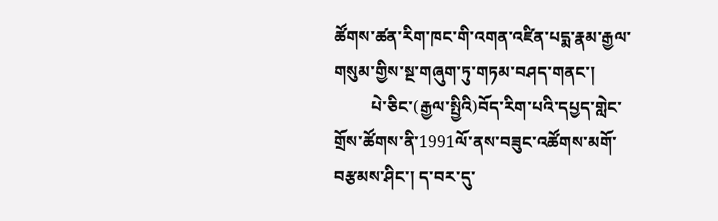ཚོགས་ཚན་རིག་ཁང་གི་འགན་འཛིན་པདྨ་རྣམ་རྒྱལ་གསུམ་གྱིས་སྔ་གཞུག་ཏུ་གཏམ་བཤད་གནང་།
         པེ་ཅིང་(རྒྱལ་སྤྱིའི)བོད་རིག་པའི་དཔྱད་གླེང་གྲོས་ཚོགས་ནི་1991ལོ་ནས་བཟུང་འཚོགས་མགོ་བརྩམས་ཤིང་། ད་བར་དུ་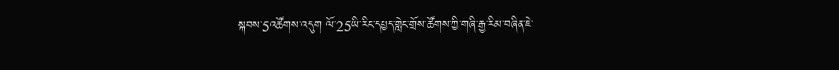སྐབས་5འཚོགས་འདུག ལོ་25ཡི་རིང་དཔྱད་གླེང་གྲོས་ཚོགས་ཀྱི་གཞི་རྒྱ་རིམ་བཞིན་ཇེ་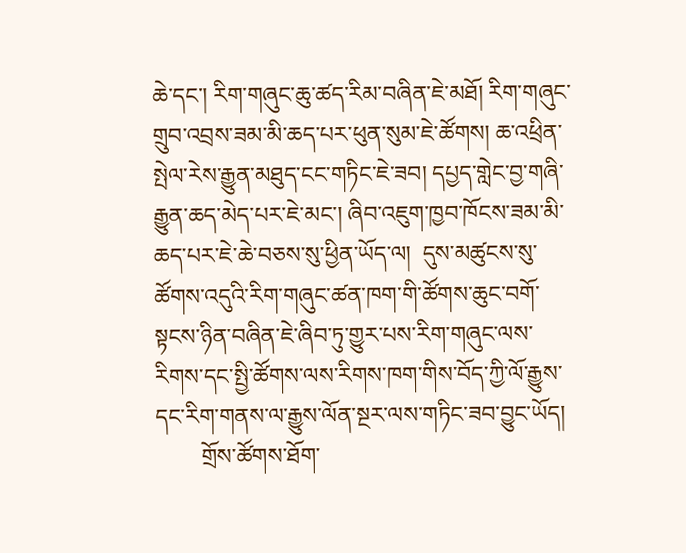ཆེ་དང་། རིག་གཞུང་ཆུ་ཚད་རིམ་བཞིན་ཇེ་མཐོ། རིག་གཞུང་གྲུབ་འབྲས་ཟམ་མི་ཆད་པར་ཕུན་སུམ་ཇེ་ཚོགས། ཆ་འཕྲིན་སྤེལ་རེས་རྒྱུན་མཐུད་ངང་གཏིང་ཇེ་ཟབ། དཔྱད་གླེང་བྱ་གཞི་རྒྱུན་ཆད་མེད་པར་ཇེ་མང་། ཞིབ་འཇུག་ཁྱབ་ཁོངས་ཟམ་མི་ཆད་པར་ཇེ་ཆེ་བཅས་སུ་ཕྱིན་ཡོད་ལ།  དུས་མཚུངས་སུ་ཚོགས་འདུའི་རིག་གཞུང་ཚན་ཁག་གི་ཚོགས་ཆུང་བགོ་སྟངས་ཉིན་བཞིན་ཇེ་ཞིབ་ཏུ་གྱུར་པས་རིག་གཞུང་ལས་རིགས་དང་སྤྱི་ཚོགས་ལས་རིགས་ཁག་གིས་བོད་ཀྱི་ལོ་རྒྱུས་དང་རིག་གནས་ལ་རྒྱུས་ལོན་སྔར་ལས་གཏིང་ཟབ་བྱུང་ཡོད།
        གྲོས་ཚོགས་ཐོག་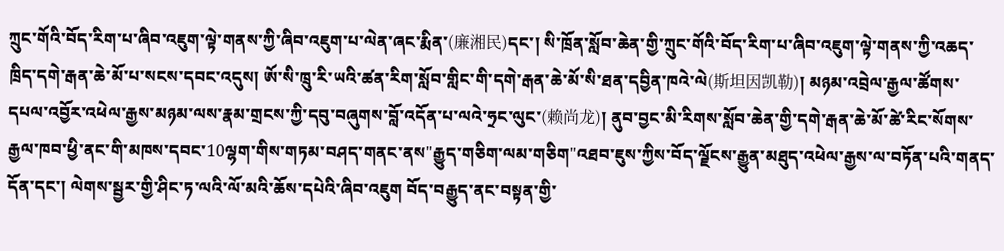ཀྲུང་གོའི་བོད་རིག་པ་ཞིབ་འཇུག་ལྟེ་གནས་ཀྱི་ཞིབ་འཇུག་པ་ལེན་ཞང་རྨིན་(廉湘民)དང་། སི་ཁྲོན་སློབ་ཆེན་གྱི་ཀྲུང་གོའི་བོད་རིག་པ་ཞིབ་འཇུག་ལྟེ་གནས་ཀྱི་འཆད་ཁྲིད་དགེ་རྒན་ཆེ་མོ་པ་སངས་དབང་འདུས། ཨོ་སི་ཁྲུ་རི་ཡའི་ཚན་རིག་སློབ་གླིང་གི་དགེ་རྒན་ཆེ་མོ་སི་ཐན་དབྱིན་ཁའེ་ལེ(斯坦因凯勒)། མཉམ་འབྲེལ་རྒྱལ་ཚོགས་དཔལ་འབྱོར་འཕེལ་རྒྱས་མཉམ་ལས་རྣམ་གྲངས་ཀྱི་དབུ་བཞུགས་བློ་འདོན་པ་ལའེ་ཧྲང་ལུང་(赖尚龙)། ནུབ་བྱང་མི་རིགས་སློབ་ཆེན་གྱི་དགེ་རྒན་ཆེ་མོ་ཚེ་རིང་སོགས་རྒྱལ་ཁབ་ཕྱི་ནང་གི་མཁས་དབང་10ལྷག་གིས་གཏམ་བཤད་གནང་ནས"རྒྱུད་གཅིག་ལམ་གཅིག"འཐབ་ཇུས་ཀྱིས་བོད་ལྗོངས་རྒྱུན་མཐུད་འཕེལ་རྒྱས་ལ་བཏོན་པའི་གནད་དོན་དང་། ལེགས་སྦྱར་གྱི་ཤིང་ཏ་ལའི་ལོ་མའི་ཆོས་དཔེའི་ཞིབ་འཇུག བོད་བརྒྱུད་ནང་བསྟན་གྱི་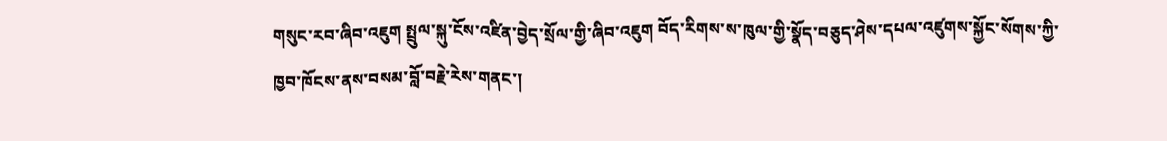གསུང་རབ་ཞིབ་འཇུག སྤྲུལ་སྐུ་ངོས་འཛིན་བྱེད་སྲོལ་གྱི་ཞིབ་འཇུག བོད་རིགས་ས་ཁུལ་གྱི་སྣོད་བཅུད་ཤེས་དཔལ་འཛུགས་སྐྱོང་སོགས་ཀྱི་ཁྱབ་ཁོངས་ནས་བསམ་བློ་བརྗེ་རེས་གནང་།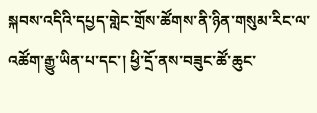སྐབས་འདིའི་དཔྱད་གླེང་གྲོས་ཚོགས་ནི་ཉིན་གསུམ་རིང་ལ་འཚོག་རྒྱུ་ཡིན་པ་དང་། ཕྱི་དྲོ་ནས་བཟུང་ཚོ་ཆུང་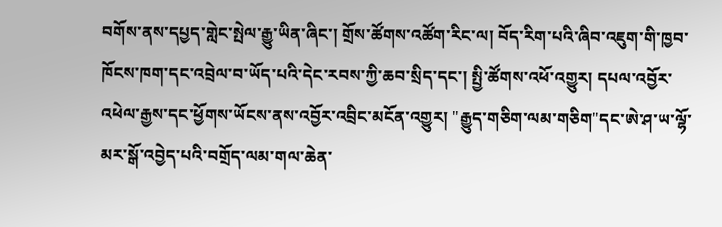བགོས་ནས་དཔྱད་གླེང་སྤེལ་རྒྱུ་ཡིན་ཞིང་། གྲོས་ཚོགས་འཚོག་རིང་ལ། བོད་རིག་པའི་ཞིབ་འཇུག་གི་ཁྱབ་ཁོངས་ཁག་དང་འབྲེལ་བ་ཡོད་པའི་དེང་རབས་ཀྱི་ཆབ་སྲིད་དང་། སྤྱི་ཚོགས་འཕོ་འགྱུར། དཔལ་འབྱོར་འཕེལ་རྒྱས་དང་ཕྱོགས་ཡོངས་ནས་འབྱོར་འབྲིང་མངོན་འགྱུར། "རྒྱུད་གཅིག་ལམ་གཅིག"དང་ཨེ་ཤ་ཡ་ལྷོ་མར་སྒོ་འབྱེད་པའི་བགྲོད་ལམ་གལ་ཆེན་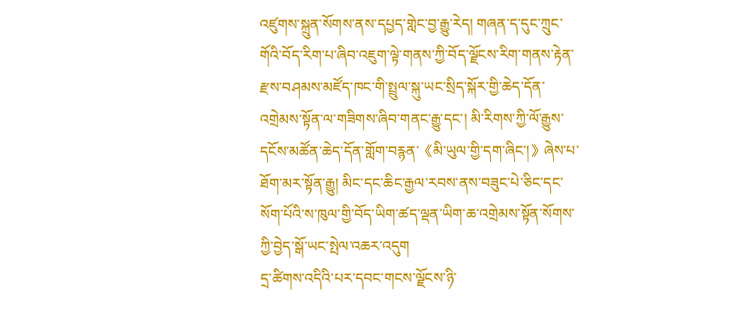འཛུགས་སྐྲུན་སོགས་ནས་དཔྱད་གླེང་བྱ་རྒྱུ་རེད། གཞན་ད་དུང་ཀྲུང་གོའི་བོད་རིག་པ་ཞིབ་འཇུག་ལྟེ་གནས་ཀྱི་བོད་ལྗོངས་རིག་གནས་རྟེན་རྫས་བཤམས་མཛོད་ཁང་གི་སྤྲུལ་སྐུ་ཡང་སྲིད་སྐོར་གྱི་ཆེད་དོན་འགྲེམས་སྟོན་ལ་གཟིགས་ཞིབ་གནང་རྒྱུ་དང་། མི་རིགས་ཀྱི་ལོ་རྒྱུས་དངོས་མཚོན་ཆེད་དོན་གློག་བརྙན་《མི་ཡུལ་གྱི་དག་ཞིང་།》ཞེས་པ་ཐོག་མར་སྟོན་རྒྱུ། མིང་དང་ཆིང་རྒྱལ་རབས་ནས་བཟུང་པེ་ཅིང་དང་སོག་པོའི་ས་ཁུལ་གྱི་བོད་ཡིག་ཚད་ལྡན་ཡིག་ཆ་འགྲེམས་སྟོན་སོགས་ཀྱི་བྱེད་སྒོ་ཡང་སྤེལ་འཆར་འདུག
དྲ་ཚིགས་འདིའི་པར་དབང་གངས་ལྗོངས་ཉི་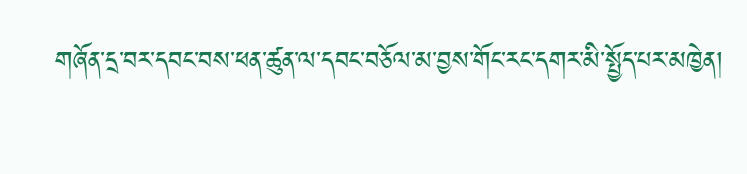གཞོན་དྲ་བར་དབང་བས་ཕན་ཚུན་ལ་དབང་བཅོལ་མ་བྱས་གོང་རང་དགར་མི་སྤྱོད་པར་མཁྱེན།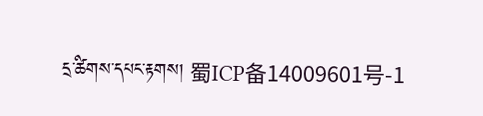དྲ་ཚིགས་དཔང་རྟགས། 蜀ICP备14009601号-1